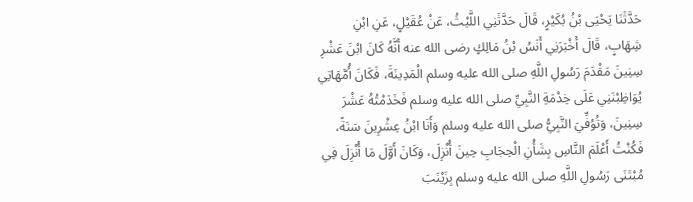حَدَّثَنَا يَحْيَى بْنُ بُكَيْرٍ، قَالَ حَدَّثَنِي اللَّيْثُ، عَنْ عُقَيْلٍ، عَنِ ابْنِ شِهَابٍ، قَالَ أَخْبَرَنِي أَنَسُ بْنُ مَالِكٍ رضى الله عنه أَنَّهُ كَانَ ابْنَ عَشْرِ سِنِينَ مَقْدَمَ رَسُولِ اللَّهِ صلى الله عليه وسلم الْمَدِينَةَ، فَكَانَ أُمَّهَاتِي يُوَاظِبْنَنِي عَلَى خِدْمَةِ النَّبِيِّ صلى الله عليه وسلم فَخَدَمْتُهُ عَشْرَ سِنِينَ، وَتُوُفِّيَ النَّبِيُّ صلى الله عليه وسلم وَأَنَا ابْنُ عِشْرِينَ سَنَةً، فَكُنْتُ أَعْلَمَ النَّاسِ بِشَأْنِ الْحِجَابِ حِينَ أُنْزِلَ، وَكَانَ أَوَّلَ مَا أُنْزِلَ فِي مُبْتَنَى رَسُولِ اللَّهِ صلى الله عليه وسلم بِزَيْنَبَ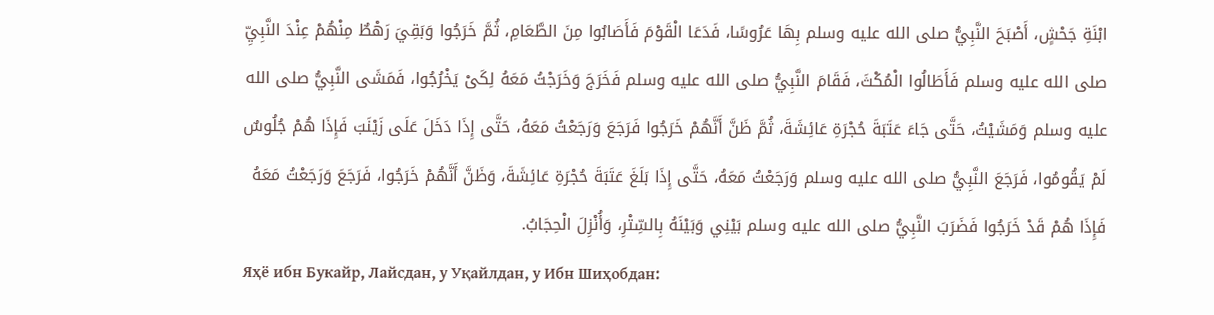ابْنَةِ جَحْشٍ، أَصْبَحَ النَّبِيُّ صلى الله عليه وسلم بِهَا عَرُوسًا، فَدَعَا الْقَوْمَ فَأَصَابُوا مِنَ الطَّعَامِ، ثُمَّ خَرَجُوا وَبَقِيَ رَهْطٌ مِنْهُمْ عِنْدَ النَّبِيِّ صلى الله عليه وسلم فَأَطَالُوا الْمُكْثَ، فَقَامَ النَّبِيُّ صلى الله عليه وسلم فَخَرَجَ وَخَرَجْتُ مَعَهُ لِكَىْ يَخْرُجُوا، فَمَشَى النَّبِيُّ صلى الله عليه وسلم وَمَشَيْتُ، حَتَّى جَاءَ عَتَبَةَ حُجْرَةِ عَائِشَةَ، ثُمَّ ظَنَّ أَنَّهُمْ خَرَجُوا فَرَجَعَ وَرَجَعْتُ مَعَهُ، حَتَّى إِذَا دَخَلَ عَلَى زَيْنَبَ فَإِذَا هُمْ جُلُوسٌ لَمْ يَقُومُوا، فَرَجَعَ النَّبِيُّ صلى الله عليه وسلم وَرَجَعْتُ مَعَهُ، حَتَّى إِذَا بَلَغَ عَتَبَةَ حُجْرَةِ عَائِشَةَ، وَظَنَّ أَنَّهُمْ خَرَجُوا، فَرَجَعَ وَرَجَعْتُ مَعَهُ فَإِذَا هُمْ قَدْ خَرَجُوا فَضَرَبَ النَّبِيُّ صلى الله عليه وسلم بَيْنِي وَبَيْنَهُ بِالسِّتْرِ، وَأُنْزِلَ الْحِجَابُ.
Яҳё ибн Букайр, Лайсдан, у Уқайлдан, у Ибн Шиҳобдан: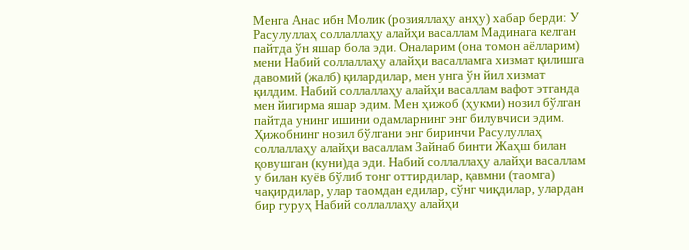Менга Анас ибн Молик (розияллаҳу анҳу) хабар берди: У Расулуллаҳ соллаллаҳу алайҳи васаллам Мадинага келган пайтда ўн яшар бола эди. Оналарим (она томон аёлларим) мени Набий соллаллаҳу алайҳи васалламга хизмат қилишга давомий (жалб) қилардилар, мен унга ўн йил хизмат қилдим. Набий соллаллаҳу алайҳи васаллам вафот этганда мен йигирма яшар эдим. Мен ҳижоб (ҳукми) нозил бўлган пайтда унинг ишини одамларнинг энг билувчиси эдим. Ҳижобнинг нозил бўлгани энг биринчи Расулуллаҳ соллаллаҳу алайҳи васаллам Зайнаб бинти Жаҳш билан қовушган (куни)да эди. Набий соллаллаҳу алайҳи васаллам у билан куёв бўлиб тонг оттирдилар, қавмни (таомга) чақирдилар, улар таомдан едилар, сўнг чиқдилар, улардан бир гуруҳ Набий соллаллаҳу алайҳи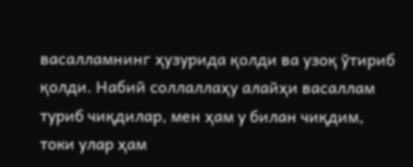васалламнинг ҳузурида қолди ва узоқ ўтириб қолди. Набий соллаллаҳу алайҳи васаллам туриб чиқдилар, мен ҳам у билан чиқдим, токи улар ҳам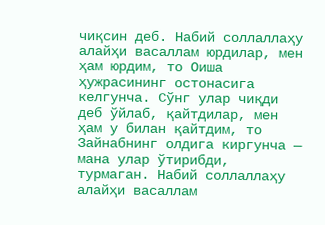чиқсин деб. Набий соллаллаҳу алайҳи васаллам юрдилар, мен ҳам юрдим, то Оиша ҳужрасининг остонасига келгунча. Сўнг улар чиқди деб ўйлаб, қайтдилар, мен ҳам у билан қайтдим, то Зайнабнинг олдига киргунча — мана улар ўтирибди, турмаган. Набий соллаллаҳу алайҳи васаллам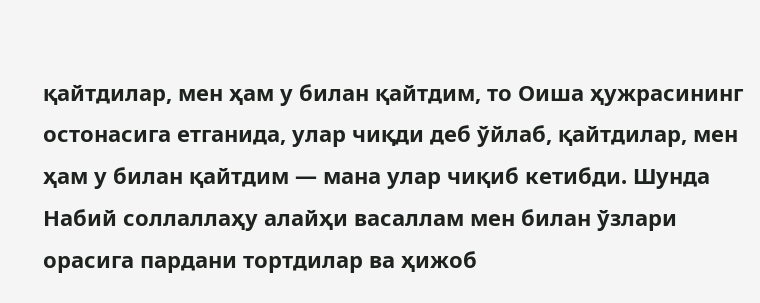қайтдилар, мен ҳам у билан қайтдим, то Оиша ҳужрасининг остонасига етганида, улар чиқди деб ўйлаб, қайтдилар, мен ҳам у билан қайтдим — мана улар чиқиб кетибди. Шунда Набий соллаллаҳу алайҳи васаллам мен билан ўзлари орасига пардани тортдилар ва ҳижоб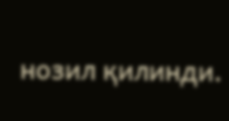нозил қилинди.